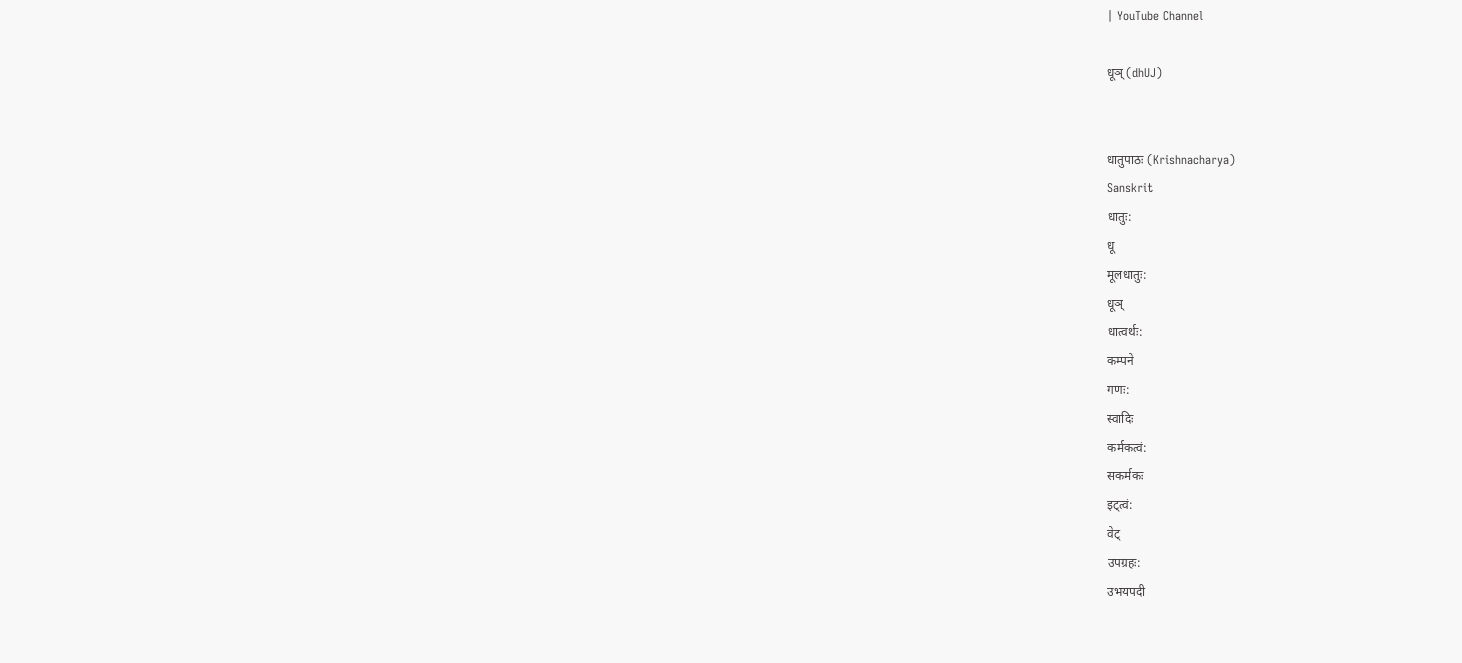| YouTube Channel

धूञ् (dhUJ)


धातुपाठः (Krishnacharya)
Sanskrit
धातुः:
धू
मूलधातुः:
धूञ्
धात्वर्थः:
कम्पने
गणः:
स्वादिः
कर्मकत्वं:
सकर्मकः
इट्त्वं:
वेट्
उपग्रहः:
उभयपदी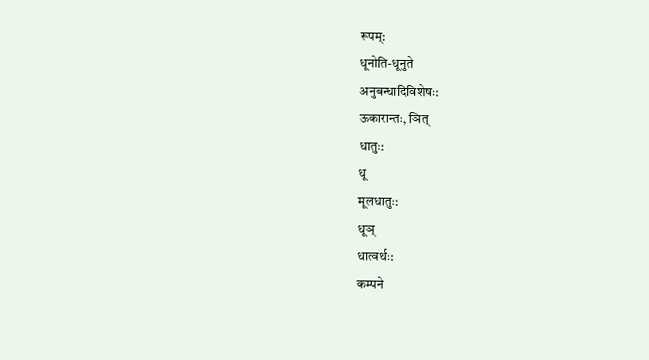रूपम्:
धूनोति-धूनुते
अनुबन्धादिविशेषः:
ऊकारान्तः, ञित्
धातुः:
धू
मूलधातुः:
धूञ्
धात्वर्थः:
कम्पने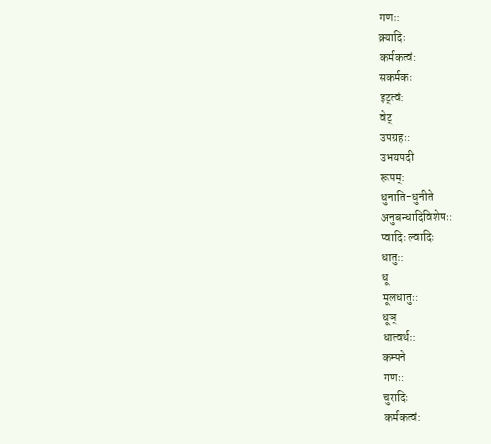गणः:
क्र्यादिः
कर्मकत्वं:
सकर्मकः
इट्त्वं:
वेट्
उपग्रहः:
उभयपदी
रूपम्:
धुनाति-धुनीते
अनुबन्धादिविशेषः:
प्वादिः ल्वादिः
धातुः:
धू
मूलधातुः:
धूञ्
धात्वर्थः:
कम्पने
गणः:
चुरादिः
कर्मकत्वं: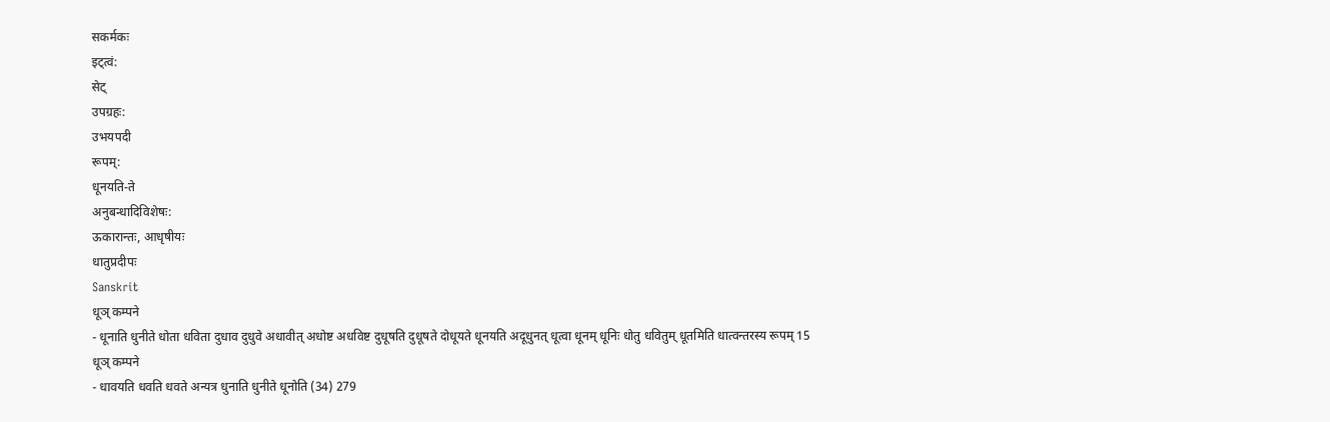सकर्मकः
इट्त्वं:
सेट्
उपग्रहः:
उभयपदी
रूपम्:
धूनयति-ते
अनुबन्धादिविशेषः:
ऊकारान्तः, आधृषीयः
धातुप्रदीपः
Sanskrit
धूञ् कम्पने
- धूनाति धुनीते धोता धविता दुधाव दुधुवे अधावीत् अधोष्ट अधविष्ट दुधूषति दुधूषते दोधूयते धूनयति अदूधुनत् धूत्वा धूनम् धूनिः धोतु धवितुम् धूतमिति धात्वन्तरस्य रूपम् 15
धूञ् कम्पने
- धावयति धवति धवते अन्यत्र धुनाति धुनीते धूनोति (34) 279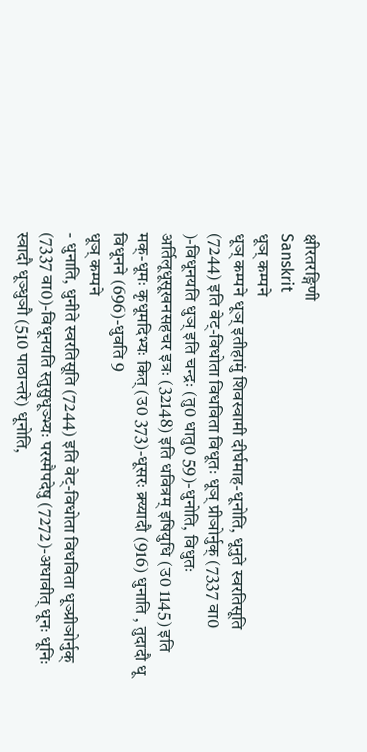क्षीरतरङ्गिणी
Sanskrit
धूञ् कम्पने
धूञ् कम्पने धूञ् इतीहामुं शिवस्वामी दीर्घमाह-धूनोति, धूनुते स्वरतिसूति (7244) इति वेट्-विधोता विधविता विधूतः धूञ् प्रीञोर्नुक् (7337 वा0 )-विधूनयति धुञ् इति चन्द्रः (तु0 धातु0 59)-धुनोति, विधुतः अर्तिलूधूसूखनसहचर इत्रः (32148) इति धवित्रम् इषियुधि (उ0 1145) इति मक्-धूमः कृधूमदिभ्यः कित् (उ0 373)-धूसरः क्र्य्यादौ (916) धुनाति , तुदादौ धू विधूनने (696)-धुवति 9
धूञ् कम्पने
- धुनाति, धुनीते स्वरतिसूति (7244) इति वेट्-विधोता विधविता धूञ्प्रीञोर्नुक् (7337 वा0)-विधूनयति स्तुसुधूञ्भ्यः परस्मैपदेषु (7272)-अधावीत् धूनः धूनिः स्वादौ धूञ्धुञौ (510 पाठान्तरे) धूनोति,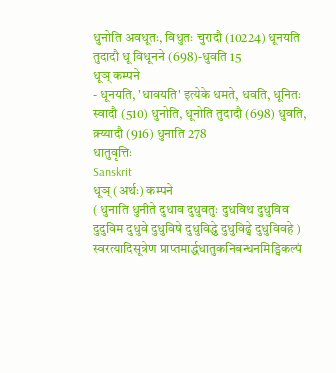धुनोति अवधूतः, विधुतः चुरादौ (10224) धूनयति तुदादौ धू विधूनने (698)-धुवति 15
धूञ् कम्पने
- धूनयति, 'धावयति' इत्येके धमते, धवति, धूनितः स्वादौ (510) धुनोति, धूनोति तुदादौ (698) धुवति, क्र्य्यादौ (916) धुनाति 278
धातुवृत्तिः
Sanskrit
धूञ् (अर्थः) कम्पने
( धुनाति धुनीते दुधाव दुधुवतुः दुधविथ दुधुविव दुदुविम दुधुवे दुधुविषे दुधुविद्ध्वे दुधुविढ्वे दुधुविवहे ) स्वरत्यादिसूत्रेण प्राप्तमार्द्धधातुकनिबन्धनमिड्विकल्पं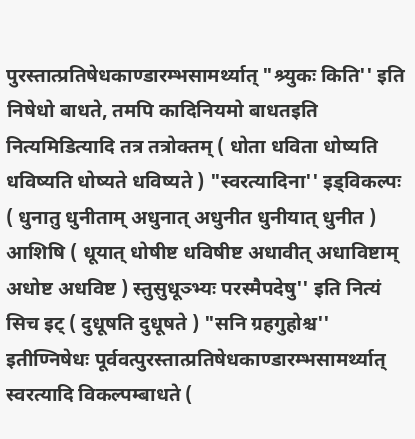पुरस्तात्प्रतिषेधकाण्डारम्भसामर्थ्यात् "श्र्युकः किति'' इति निषेधो बाधते, तमपि कादिनियमो बाधतइति नित्यमिडित्यादि तत्र तत्रोक्तम् ( धोता धविता धोष्यति धविष्यति धोष्यते धविष्यते ) "स्वरत्यादिना'' इड्विकल्पः ( धुनातु धुनीताम् अधुनात् अधुनीत धुनीयात् धुनीत ) आशिषि ( धूयात् धोषीष्ट धविषीष्ट अधावीत् अधाविष्टाम् अधोष्ट अधविष्ट ) स्तुसुधूञ्भ्यः परस्मैपदेषु'' इति नित्यं सिच इट् ( दुधूषति दुधूषते ) "सनि ग्रहगुहोश्च'' इतीण्निषेधः पूर्ववत्पुरस्तात्प्रतिषेधकाण्डारम्भसामर्थ्यात् स्वरत्यादि विकल्पम्बाधते (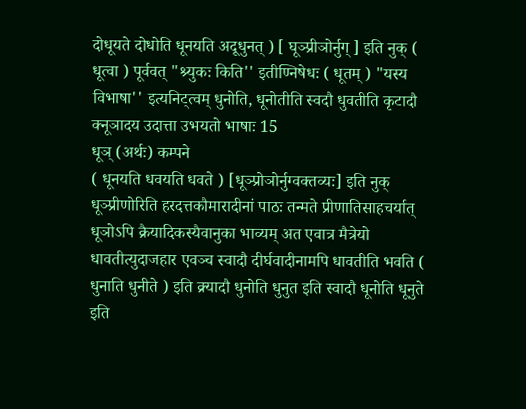दोधूयते दोधोति धूनयति अदूधुनत् ) [ घूञ्प्रीञोर्नुग् ] इति नुक् ( धूत्वा ) पूर्ववत् "श्र्युकः किति'' इतीण्निषेधः ( धूतम् ) "यस्य विभाषा'' इत्यनिट्त्वम् धुनोति, धूनोतीति स्वदौ धुवतीति कृटादौ क्नूञादय उदात्ता उभयतो भाषाः 15
धूञ् (अर्थः) कम्पने
( धूनयति धवयति धवते ) [धूञ्प्रोञोर्नुग्वक्तव्यः] इति नुक् धूञ्प्रीणोरिति हरदत्तकौमारादीनां पाठः तन्मते प्रीणातिसाहचर्यात् धूञोऽपि क्रैयादिकस्यैवानुका भाव्यम् अत एवात्र मैत्रेयो धावतीत्युदाजहार एवञ्च स्वादौ दीर्घवादीनामपि धावतीति भवति ( धुनाति धुनीते ) इति क्र्यादौ धुनोति धुनुत इति स्वादौ धूनोति धूनुते इति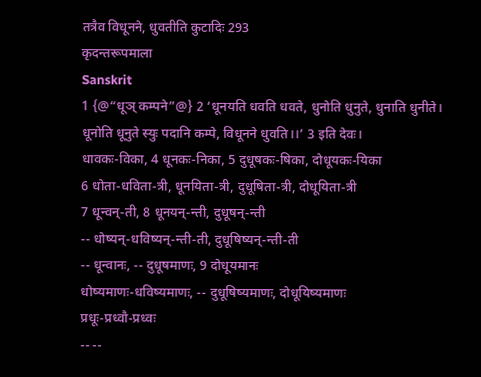तत्रैव विधूनने, धुवतीति कुटादिः 293
कृदन्तरूपमाला
Sanskrit
1 {@“धूञ् कम्पने”@} 2 ‘धूनयति धवति धवते, धुनोति धुनुते, धुनाति धुनीते।
धूनोति धूनुते स्युः पदानि कम्पे, विधूनने धुवति।।’ 3 इति देवः।
धावकः-विका, 4 धूनकः-निका, 5 दुधूषकः-षिका, दोधूयकः-यिका
6 धोता-धविता-त्री, धूनयिता-त्री, दुधूषिता-त्री, दोधूयिता-त्री
7 धून्वन्-ती, 8 धूनयन्-न्ती, दुधूषन्-न्ती
-- धोष्यन्-धविष्यन्-न्ती-ती, दुधूषिष्यन्-न्ती-ती
-- धून्वानः, -- दुधूषमाणः, 9 दोधूयमानः
धोष्यमाणः-धविष्यमाणः, -- दुधूषिष्यमाणः, दोधूयिष्यमाणः
प्रधूः-प्रध्वौ-प्रध्वः
-- --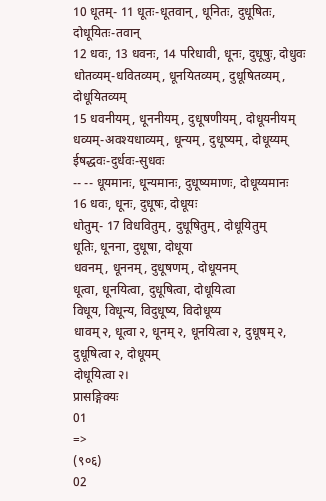10 धूतम्- 11 धूतः-धूतवान्, धूनितः, दुधूषितः, दोधूयितः-तवान्
12 धवः, 13 धवनः, 14 परिधावी, धूनः, दुधूषुः, दोधुवः
धोतव्यम्-धवितव्यम्, धूनयितव्यम्, दुधूषितव्यम्, दोधूयितव्यम्
15 धवनीयम्, धूननीयम्, दुधूषणीयम्, दोधूयनीयम्
धव्यम्-अवश्यधाव्यम्, धून्यम्, दुधूष्यम्, दोधूय्यम्
ईषद्धवः-दुर्धवः-सुधवः
-- -- धूयमानः, धून्यमानः, दुधूष्यमाणः, दोधूय्यमानः
16 धवः, धूनः, दुधूषः, दोधूयः
धोतुम्- 17 विधवितुम्, दुधूषितुम्, दोधूयितुम्
धूतिः, धूनना, दुधूषा, दोधूया
धवनम्, धूननम्, दुधूषणम्, दोधूयनम्
धूत्वा, धूनयित्वा, दुधूषित्वा, दोधूयित्वा
विधूय, विधून्य, विदुधूष्य, विदोधूय्य
धावम् २, धूत्वा २, धूनम् २, धूनयित्वा २, दुधूषम् २, दुधूषित्वा २, दोधूयम्
दोधूयित्वा २।
प्रासङ्गिक्यः
01
=>
(९०६)
02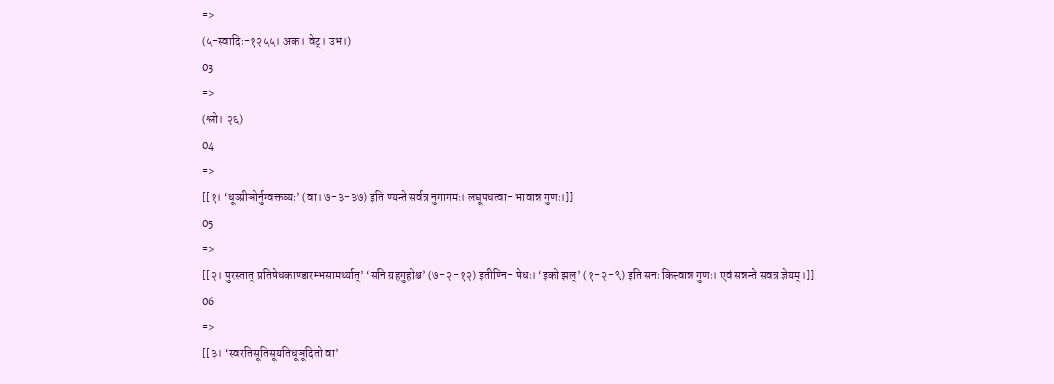=>
(५-स्वादिः-१२५५। अक। वेट्। उभ।)
03
=>
(श्लो। २६)
04
=>
[[१। ‘धूञ्प्रीञोर्नुग्वक्तव्यः’ (वा। ७-३-३७) इति ण्यन्ते सर्वत्र नुगागमः। लघूपधत्वा- भावान्न गुणः।]]
05
=>
[[२। पुरस्तात् प्रतिषेधकाण्डारम्भसामर्थ्यात्’ ‘सनि ग्रहगुहोश्च’ (७-२-१२) इतीण्नि- षेधः। ‘इको झल्’ (१-२-९) इति सनः कित्त्वान्न गुणः। एवं सन्नन्ते सवत्र ज्ञेयम्।]]
06
=>
[[३। ‘स्वरतिसूतिसूयतिधूञूदितो वा’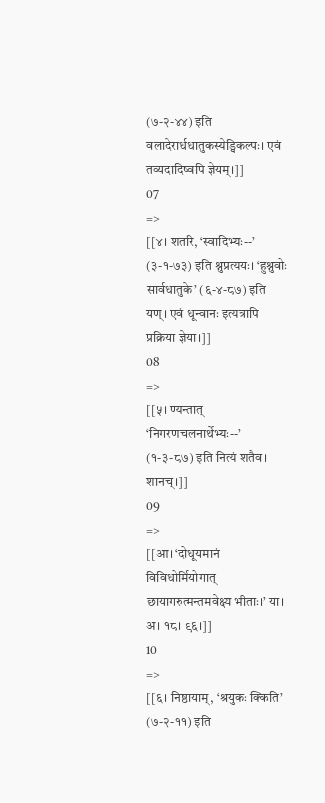(७-२-४४) इति वलादेरार्धधातुकस्येड्विकल्पः। एवं तव्यदादिष्वपि ज्ञेयम्।]]
07
=>
[[४। शतरि, ‘स्वादिभ्यः--’ (३-१-७३) इति श्नुप्रत्ययः। ‘हुश्नुवोः सार्वधातुके’ (६-४-८७) इति यण्। एवं धून्वानः इत्यत्रापि प्रक्रिया ज्ञेया।]]
08
=>
[[५। ण्यन्तात् ‘निगरणचलनार्थेभ्यः--’ (१-३-८७) इति नित्यं शतैव। शानच्।]]
09
=>
[[आ। ‘दोधूयमानं विविधोर्मियोगात् छायागरुत्मन्तमवेक्ष्य भीताः।’ या। अ। १८। ९६।]]
10
=>
[[६। निष्ठायाम्, ‘श्रयुकः क्किति’ (७-२-११) इति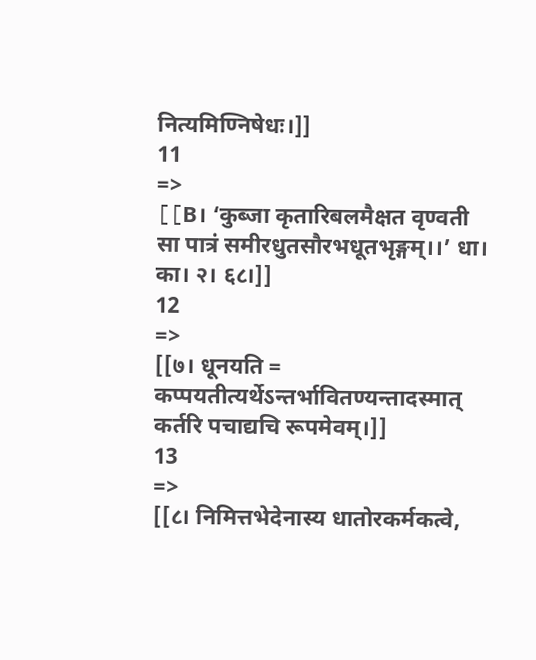नित्यमिण्निषेधः।]]
11
=>
[[B। ‘कुब्जा कृतारिबलमैक्षत वृण्वती सा पात्रं समीरधुतसौरभधूतभृङ्गम्।।’ धा। का। २। ६८।]]
12
=>
[[७। धूनयति = कप्पयतीत्यर्थेऽन्तर्भावितण्यन्तादस्मात् कर्तरि पचाद्यचि रूपमेवम्।]]
13
=>
[[८। निमित्तभेदेनास्य धातोरकर्मकत्वे,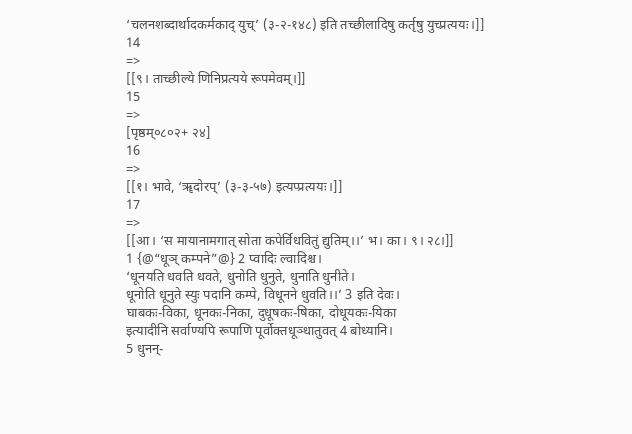‘चलनशब्दार्थादकर्मकाद् युच्’ (३-२-१४८) इति तच्छीलादिषु कर्तृषु युच्प्रत्ययः।]]
14
=>
[[९। ताच्छील्ये णिनिप्रत्यये रूपमेवम्।]]
15
=>
[पृष्ठम्०८०२+ २४]
16
=>
[[१। भावे, ‘ॠदोरप्’ (३-३-५७) इत्यप्प्रत्ययः।]]
17
=>
[[आ। ‘स मायानामगात् सोता कपेर्विधवितुं द्युतिम्।।’ भ। का। ९। २८।]]
1 {@“धूञ् कम्पने”@} 2 प्वादिः ल्वादिश्च।
‘धूनयति धवति धवते, धुनोति धुनुते, धुनाति धुनीते।
धूनोति धूनुते स्युः पदानि कम्पे, विधूनने धुवति।।’ 3 इति देवः।
घाबकः-विका, धूनकः-निका, दुधूषकः-षिका, दोधूयकः-यिका
इत्यादीनि सर्वाण्यपि रूपाणि पूर्वोक्तधूञ्धातुवत् 4 बोध्यानि।
5 धुनन्-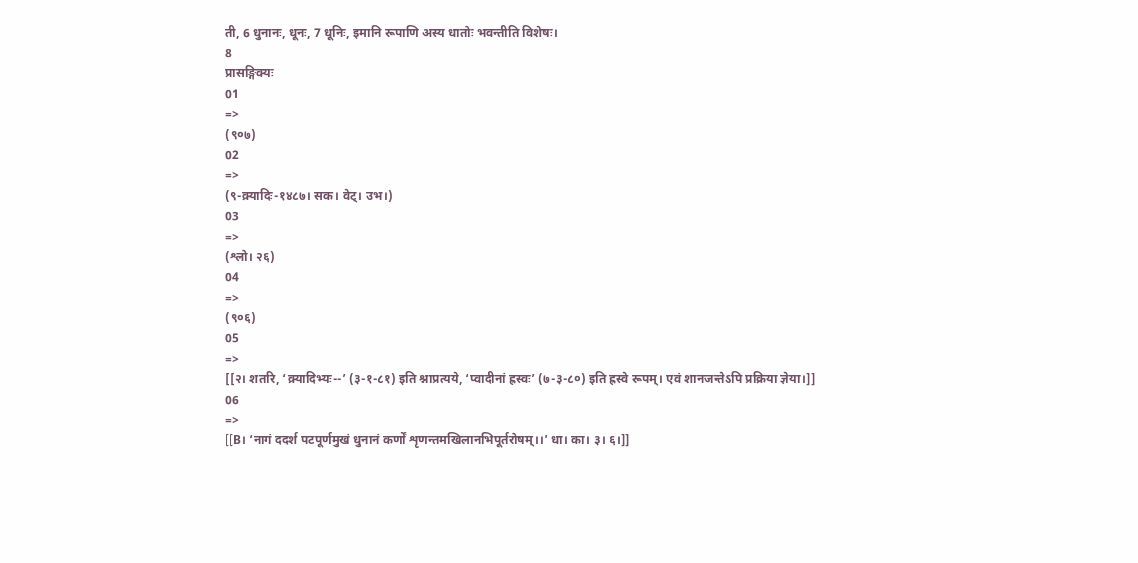ती, 6 धुनानः, धूनः, 7 धूनिः, इमानि रूपाणि अस्य धातोः भवन्तीति विशेषः।
8
प्रासङ्गिक्यः
01
=>
(९०७)
02
=>
(९-क्र्यादिः-१४८७। सक। वेट्। उभ।)
03
=>
(श्लो। २६)
04
=>
(९०६)
05
=>
[[२। शतरि, ‘क्र्यादिभ्यः--’ (३-१-८१) इति श्नाप्रत्यये, ‘प्वादीनां ह्रस्वः’ (७-३-८०) इति ह्रस्वे रूपम्। एवं शानजन्तेऽपि प्रक्रिया ज्ञेया।]]
06
=>
[[B। ‘नागं ददर्श पटपूर्णमुखं धुनानं कर्णों शृणन्तमखिलानभिपूर्तरोषम्।।’ धा। का। ३। ६।]]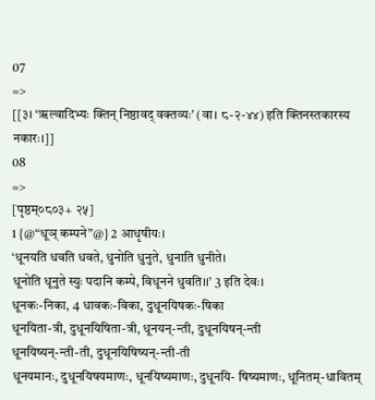07
=>
[[३। ‘ॠल्वादिभ्यः क्तिन् निष्ठावद् वक्तव्यः’ (वा। ८-२-४४) इति क्तिनस्तकारस्य नकारः।]]
08
=>
[पृष्ठम्०८०३+ २५]
1 {@“धूञ् कम्पने”@} 2 आधृषीयः।
‘धूनयति धवति धवते, धुनोति धुनुते, धुनाति धुनीते।
धूनोति धूनुते स्युः पदानि कम्पे, विधूनने धुवति।।’ 3 इति देवः।
धूनकः-निका, 4 धावकः-विका, दुधूनयिषकः-षिका
धूनयिता-त्री, दुधूनयिषिता-त्री, धूनयन्-न्ती, दुधूनयिषन्-न्ती
धूनयिष्यन्-न्ती-ती, दुधूनयिषिष्यन्-न्ती-ती
धूनयमानः, दुधूनयिषयमाणः, धूनयिष्यमाणः, दुधूनयि- षिष्यमाणः, धूनितम्-धावितम्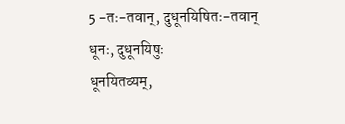5 -तः-तवान्, दुधूनयिषितः-तवान्
धूनः, दुधूनयिषुः
धूनयितव्यम्,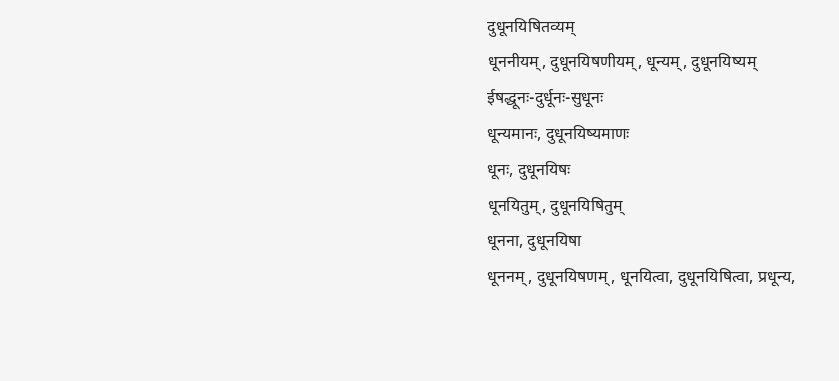दुधूनयिषितव्यम्
धूननीयम्, दुधूनयिषणीयम्, धून्यम्, दुधूनयिष्यम्
ईषद्धूनः-दुर्धूनः-सुधूनः
धून्यमानः, दुधूनयिष्यमाणः
धूनः, दुधूनयिषः
धूनयितुम्, दुधूनयिषितुम्
धूनना, दुधूनयिषा
धूननम्, दुधूनयिषणम्, धूनयित्वा, दुधूनयिषित्वा, प्रधून्य,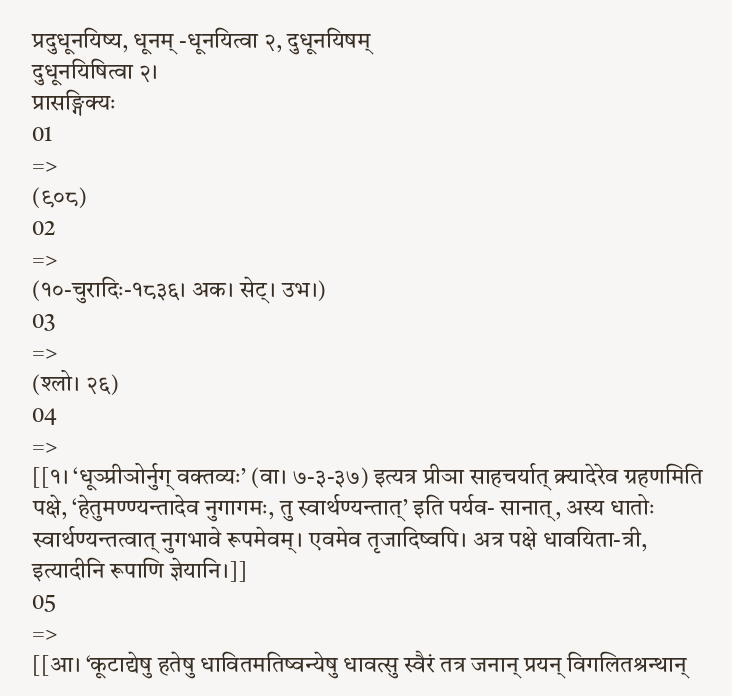प्रदुधूनयिष्य, धूनम् -धूनयित्वा २, दुधूनयिषम्
दुधूनयिषित्वा २।
प्रासङ्गिक्यः
01
=>
(९०८)
02
=>
(१०-चुरादिः-१८३६। अक। सेट्। उभ।)
03
=>
(श्लो। २६)
04
=>
[[१। ‘धूञ्प्रीञोर्नुग् वक्तव्यः’ (वा। ७-३-३७) इत्यत्र प्रीञा साहचर्यात् क्र्यादेरेव ग्रहणमिति पक्षे, ‘हेतुमण्ण्यन्तादेव नुगागमः, तु स्वार्थण्यन्तात्’ इति पर्यव- सानात्, अस्य धातोः स्वार्थण्यन्तत्वात् नुगभावे रूपमेवम्। एवमेव तृजादिष्वपि। अत्र पक्षे धावयिता-त्री, इत्यादीनि रूपाणि ज्ञेयानि।]]
05
=>
[[आ। ‘कूटाद्येषु हतेषु धावितमतिष्वन्येषु धावत्सु स्वैरं तत्र जनान् प्रयन् विगलितश्रन्थान्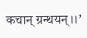कचान् ग्रन्थयन्।।’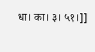धा। का। ३। ५१।]]